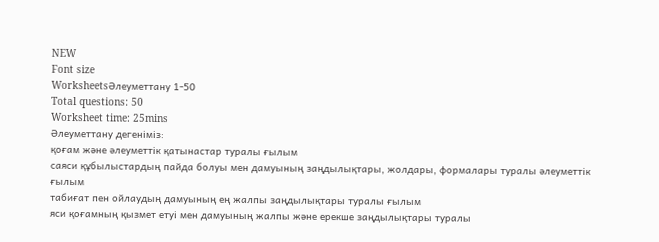NEW
Font size
WorksheetsӘлеуметтану 1-50
Total questions: 50
Worksheet time: 25mins
Әлеуметтану дегеніміз:
қоғам және әлеуметтік қатынастар туралы ғылым
саяси құбылыстардың пайда болуы мен дамуының заңдылықтары, жолдары, формалары туралы әлеуметтік ғылым
табиғат пен ойлаудың дамуының ең жалпы заңдылықтары туралы ғылым
яси қоғамның қызмет етуі мен дамуының жалпы және ерекше заңдылықтары туралы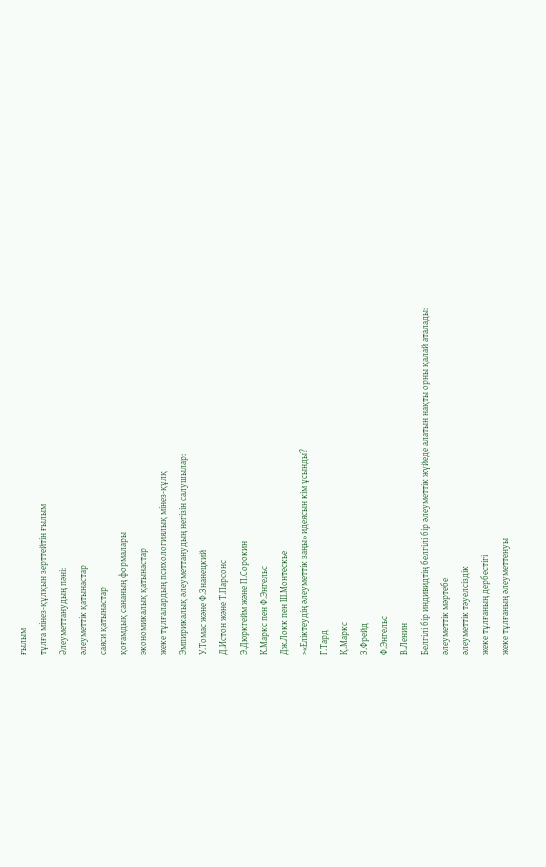ғылым
тұлға мінез-құлқын зерттейтін ғылым
Әлеуметтанудың пәні:
әлеуметтік қатынастар
саяси қатынастар
қоғамдық сананың формалары
экономикалық қатынастар
жеке тұлғалардың психологиялық мінез-құлқ
Эмпирикалық әлеуметтанудың негізін салушылар:
У.Томас және Ф.Знанецкий
Д.Истон және Т.Парсонс
Э.Дюркгейм және П.Сорокин
К.Маркс пен Ф.Энгельс
Дж.Локк пен Ш.Монтескье
>«Еліктеудің әлеуметтік заңы» идеясын кім ұсынды?
Г.Тард
Қ.Маркс
З.Фрейд
Ф.Энгельс
В.Ленин
Белгілі бір индивидтің белгілі бір әлеуметтік жүйеде алатын нақты орны қалай аталады:
әлеуметтік мәртебе
әлеуметтік тәуелсіздік
жеке тұлғаның дербестігі
жеке тұлғаның әлеуметтенуы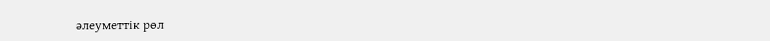әлеуметтік рөл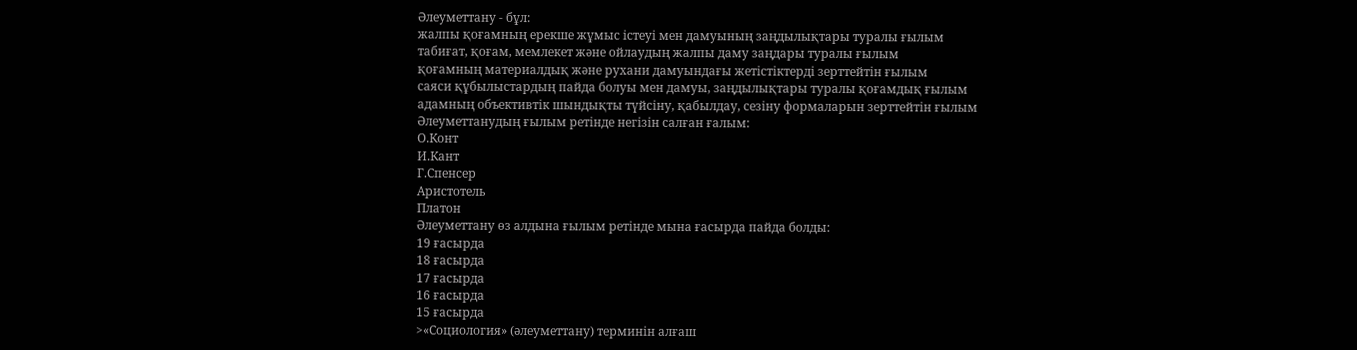Әлеуметтану - бұл:
жалпы қоғамның ерекше жұмыс істеуі мен дамуының заңдылықтары туралы ғылым
табиғат, қоғам, мемлекет және ойлаудың жалпы даму заңдары туралы ғылым
қоғамның материалдық және рухани дамуындағы жетістіктерді зерттейтін ғылым
саяси құбылыстардың пайда болуы мен дамуы, заңдылықтары туралы қоғамдық ғылым
адамның объективтік шындықты түйсіну, қабылдау, сезіну формаларын зерттейтін ғылым
Әлеуметтанудың ғылым ретінде негізін салған ғалым:
О.Конт
И.Кант
Г.Спенсер
Аристотель
Платон
Әлеуметтану өз алдына ғылым ретінде мына ғасырда пайда болды:
19 ғасырда
18 ғасырда
17 ғасырда
16 ғасырда
15 ғасырда
>«Социология» (әлеуметтану) терминін алғаш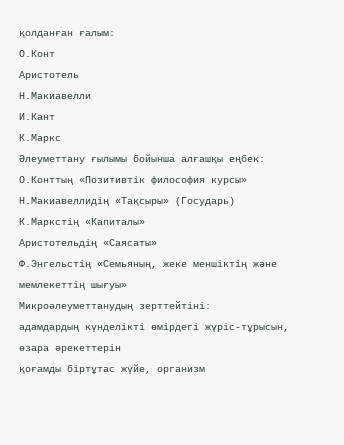қолданған ғалым:
О.Конт
Аристотель
Н.Макиавелли
И.Кант
К.Маркс
Әлеуметтану ғылымы бойынша алғашқы еңбек:
О.Конттың «Позитивтік философия курсы»
Н.Макиавеллидің «Тақсыры» (Государь)
К.Маркстің «Капиталы»
Аристотельдің «Саясаты»
Ф.Энгельстің «Семьяның, жеке меншіктің және мемлекеттің шығуы»
Микроәлеуметтанудың зерттейтіні:
адамдардың күнделікті өмірдегі жүріс-тұрысын, өзара әрекеттерін
қоғамды біртұтас жүйе, организм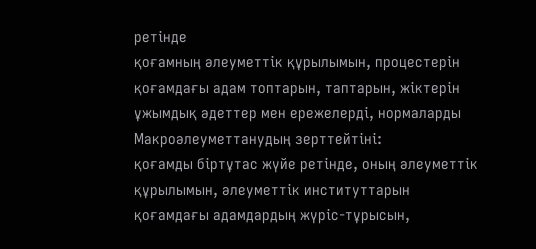ретінде
қоғамның әлеуметтік құрылымын, процестерін
қоғамдағы адам топтарын, таптарын, жіктерін
ұжымдық әдеттер мен ережелерді, нормаларды
Макроәлеуметтанудың зерттейтіні:
қоғамды біртұтас жүйе ретінде, оның әлеуметтік құрылымын, әлеуметтік институттарын
қоғамдағы адамдардың жүріс-тұрысын,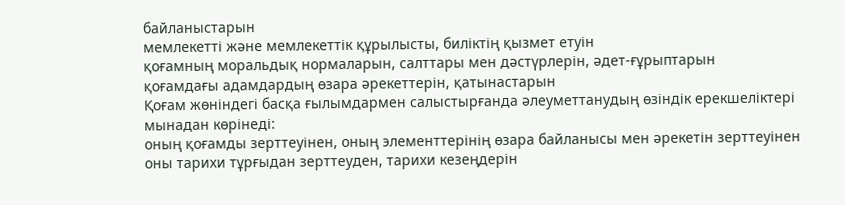байланыстарын
мемлекетті және мемлекеттік құрылысты, биліктің қызмет етуін
қоғамның моральдық нормаларын, салттары мен дәстүрлерін, әдет-ғұрыптарын
қоғамдағы адамдардың өзара әрекеттерін, қатынастарын
Қоғам жөніндегі басқа ғылымдармен салыстырғанда әлеуметтанудың өзіндік ерекшеліктері мынадан көрінеді:
оның қоғамды зерттеуінен, оның элементтерінің өзара байланысы мен әрекетін зерттеуінен
оны тарихи тұрғыдан зерттеуден, тарихи кезеңдерін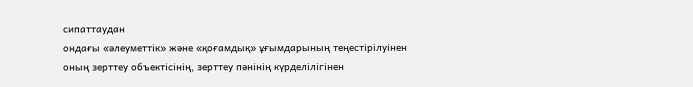сипаттаудан
ондағы «әлеуметтік» және «қоғамдық» ұғымдарының теңестірілуінен
оның зерттеу объектісінің, зерттеу пәнінің күрделілігінен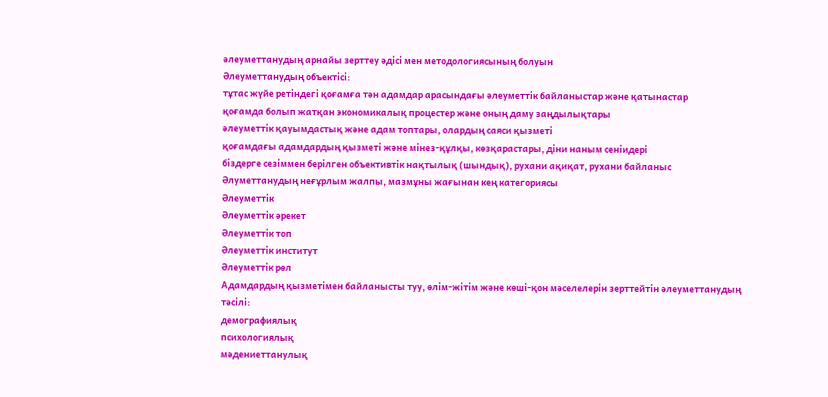әлеуметтанудың арнайы зерттеу әдісі мен методологиясының болуын
Әлеуметтанудың объектісі:
тұтас жүйе ретіндегі қоғамға тән адамдар арасындағы әлеуметтік байланыстар және қатынастар
қоғамда болып жатқан экономикалық процестер және оның даму заңдылықтары
әлеуметтік қауымдастық және адам топтары, олардың саяси қызметі
қоғамдағы адамдардың қызметі және мінез-құлқы, көзқарастары, діни наным сеніидері
біздерге сезіммен берілген объективтік нақтылық (шындық), рухани ақиқат, рухани байланыс
Әлуметтанудың неғұрлым жалпы, мазмұны жағынан кең категориясы
Әлеуметтік
Әлеуметтік әрекет
Әлеуметтік топ
Әлеуметтік институт
Әлеуметтік рөл
Адамдардың қызметімен байланысты туу, өлім-жітім және көші-қон мәселелерін зерттейтін әлеуметтанудың тәсілі:
демографиялық
психологиялық
мәдениеттанулық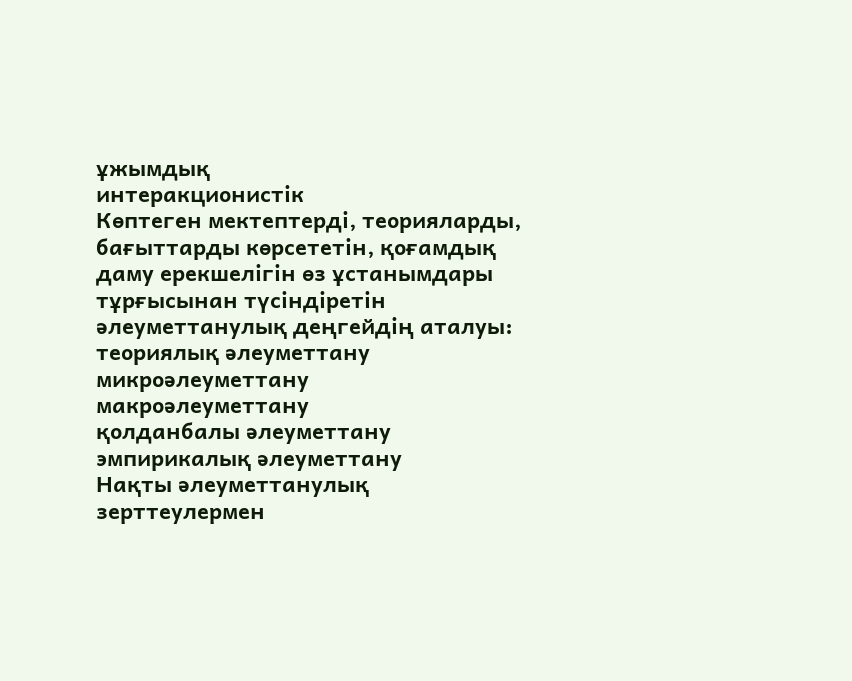ұжымдық
интеракционистік
Көптеген мектептерді, теорияларды, бағыттарды көрсететін, қоғамдық даму ерекшелігін өз ұстанымдары тұрғысынан түсіндіретін әлеуметтанулық деңгейдің аталуы:
теориялық әлеуметтану
микроәлеуметтану
макроәлеуметтану
қолданбалы әлеуметтану
эмпирикалық әлеуметтану
Нақты әлеуметтанулық зерттеулермен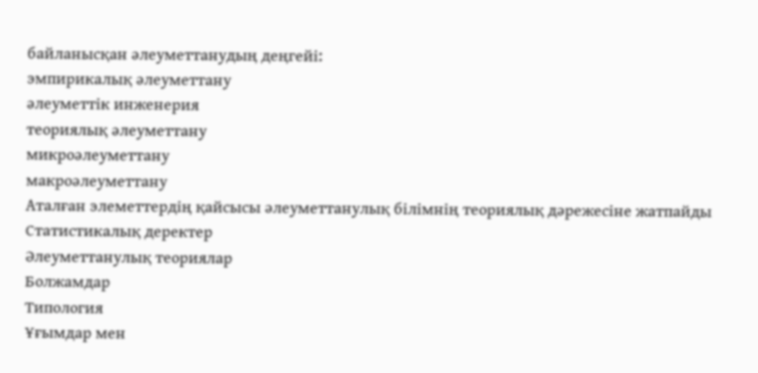байланысқан әлеуметтанудың деңгейі:
эмпирикалық әлеуметтану
әлеуметтік инженерия
теориялық әлеуметтану
микроәлеуметтану
макроәлеуметтану
Аталған элеметтердің қайсысы әлеуметтанулық білімнің теориялық дәрежесіне жатпайды
Статистикалық деректер
Әлеуметтанулық теориялар
Болжамдар
Типология
Ұғымдар мен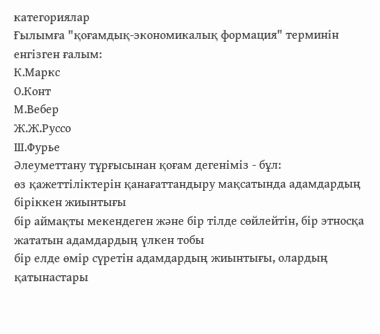категориялар
Ғылымға "қоғамдық-экономикалық формация" терминін енгізген ғалым:
К.Маркс
О.Конт
М.Вебер
Ж.Ж.Руссо
Ш.Фурье
Әлеуметтану тұрғысынан қоғам дегеніміз - бұл:
өз қажеттіліктерін қанағаттандыру мақсатында адамдардың біріккен жиынтығы
бір аймақты мекендеген және бір тілде сөйлейтін, бір этносқа жататын адамдардың үлкен тобы
бір елде өмір сүретін адамдардың жиынтығы, олардың қатынастары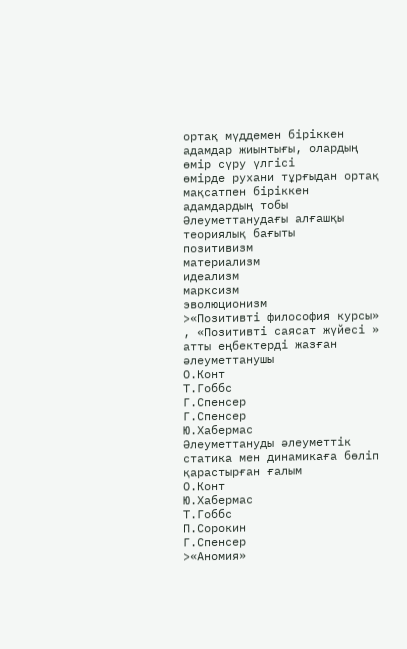ортақ мүддемен біріккен адамдар жиынтығы, олардың өмір сүру үлгісі
өмірде рухани тұрғыдан ортақ мақсатпен біріккен адамдардың тобы
Әлеуметтанудағы алғашқы теориялық бағыты
позитивизм
материализм
идеализм
марксизм
эволюционизм
>«Позитивті философия курсы» , «Позитивті саясат жүйесі » атты еңбектерді жазған әлеуметтанушы
О.Конт
Т.Гоббс
Г.Спенсер
Г.Спенсер
Ю.Хабермас
Әлеуметтануды әлеуметтік статика мен динамикаға бөліп қарастырған ғалым
О.Конт
Ю.Хабермас
Т.Гоббс
П.Сорокин
Г.Спенсер
>«Аномия»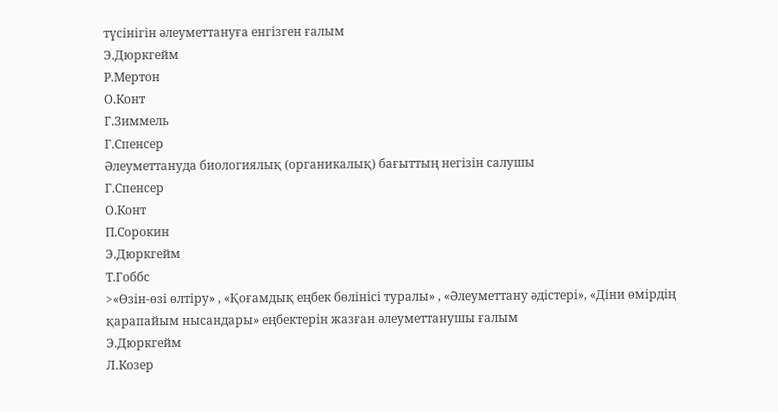түсінігін әлеуметтануға енгізген ғалым
Э.Дюркгейм
Р.Мертон
О.Конт
Г.Зиммель
Г.Спенсер
Әлеуметтануда биологиялық (органикалық) бағыттың негізін салушы
Г.Спенсер
О.Конт
П.Сорокин
Э.Дюркгейм
Т.Гоббс
>«Өзін-өзі өлтіру» , «Қоғамдық еңбек бөлінісі туралы» , «Әлеуметтану әдістері», «Діни өмірдің қарапайым нысандары» еңбектерін жазған әлеуметтанушы ғалым
Э.Дюркгейм
Л.Козер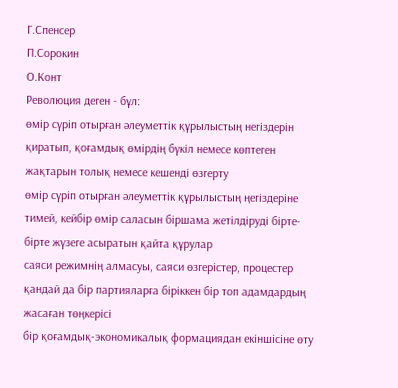Г.Спенсер
П.Сорокин
О.Конт
Революция деген - бұл:
өмір сүріп отырған әлеуметтік құрылыстың негіздерін қиратып, қоғамдық өмірдің бүкіл немесе көптеген жақтарын толық немесе кешенді өзгерту
өмір сүріп отырған әлеуметтік құрылыстың ңегіздеріне тимей, кейбір өмір саласын біршама жетілдіруді бірте-бірте жүзеге асыратын қайта құрулар
саяси режимнің алмасуы, саяси өзгерістер, процестер
қандай да бір партияларға біріккен бір топ адамдардың жасаған төңкерісі
бір қоғамдық-экономикалық формациядан екіншісіне өту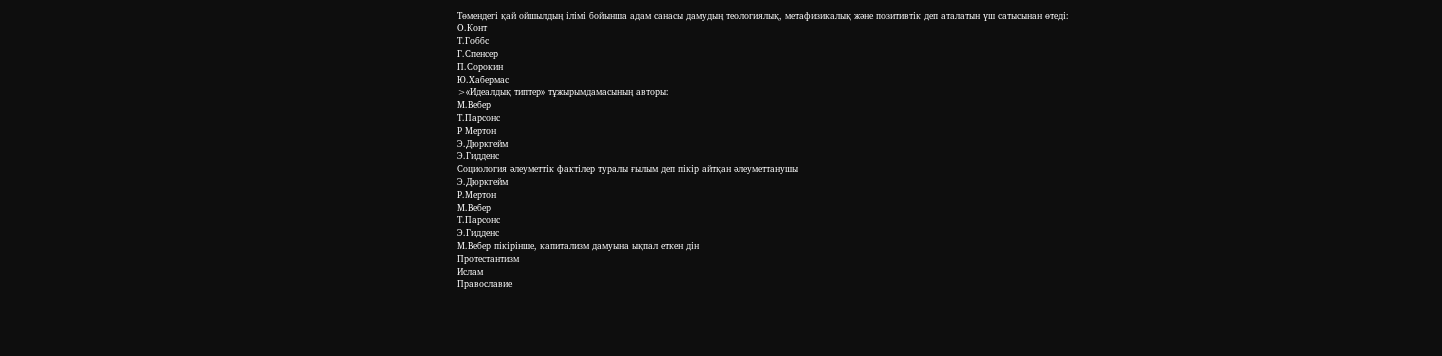Төмендегі қай ойшылдың ілімі бойынша адам санасы дамудың теологиялық, метафизикалық және позитивтік деп аталатын үш сатысынан өтеді:
О.Конт
Т.Гоббс
Г.Спенсер
П.Сорокин
Ю.Хабермас
>«Идеалдық типтер» тұжырымдамасының авторы:
М.Вебер
Т.Парсонс
Р Мертон
Э.Дюркгейм
Э.Гидденс
Социология әлеуметтік фактілер туралы ғылым деп пікір айтқан әлеуметтанушы
Э.Дюркгейм
Р.Мертон
М.Вебер
Т.Парсонс
Э.Гидденс
М.Вебер пiкiрiнше, капитализм дамуына ықпал еткен дiн
Протестантизм
Ислам
Православие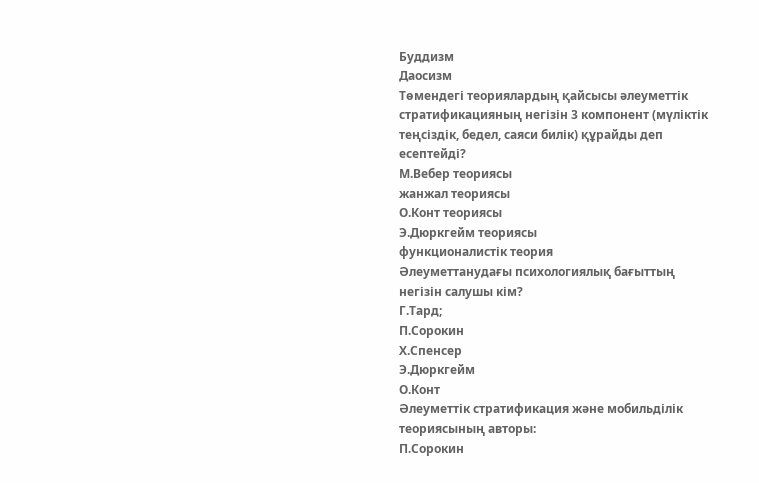Буддизм
Даосизм
Төмендегі теориялардың қайсысы әлеуметтік стратификацияның негізін 3 компонент (мүліктік теңсіздік, бедел, саяси билік) құрайды деп есептейді?
М.Вебер теориясы
жанжал теориясы
О.Конт теориясы
Э.Дюркгейм теориясы
функционалистік теория
Әлеуметтанудағы психологиялық бағыттың негізін салушы кім?
Г.Тард;
П.Сорокин
Х.Спенсер
Э.Дюркгейм
О.Конт
Әлеуметтік стратификация және мобильділік теориясының авторы:
П.Сорокин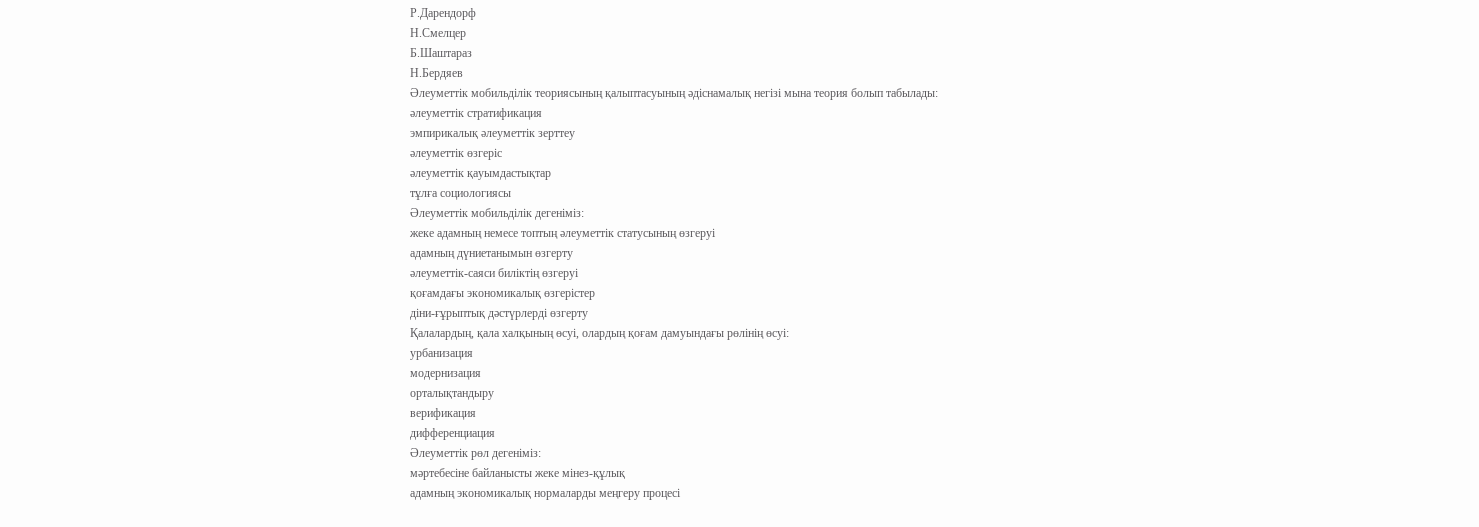Р.Дарендорф
Н.Смелцер
Б.Шаштараз
Н.Бердяев
Әлеуметтік мобильділік теориясының қалыптасуының әдіснамалық негізі мына теория болып табылады:
әлеуметтік стратификация
эмпирикалық әлеуметтік зерттеу
әлеуметтік өзгеріс
әлеуметтік қауымдастықтар
тұлға социологиясы
Әлеуметтік мобильділік дегеніміз:
жеке адамның немесе топтың әлеуметтік статусының өзгеруі
адамның дүниетанымын өзгерту
әлеуметтік-саяси биліктің өзгеруі
қоғамдағы экономикалық өзгерістер
діни-ғұрыптық дәстүрлерді өзгерту
Қалалардың, қала халқының өсуі, олардың қоғам дамуындағы рөлінің өсуі:
урбанизация
модернизация
орталықтандыру
верификация
дифференциация
Әлеуметтік рөл дегеніміз:
мәртебесіне байланысты жеке мінез-құлық
адамның экономикалық нормаларды меңгеру процесі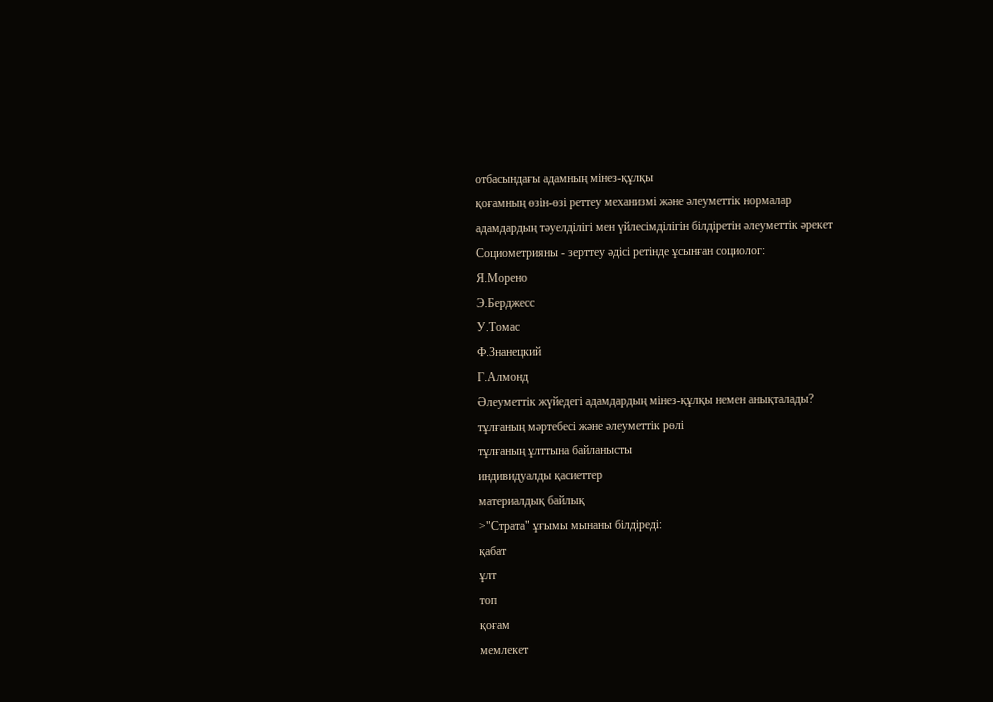отбасындағы адамның мінез-құлқы
қоғамның өзін-өзі реттеу механизмі және әлеуметтік нормалар
адамдардың тәуелділігі мен үйлесімділігін білдіретін әлеуметтік әрекет
Социометрияны - зерттеу әдісі ретінде ұсынған социолог:
Я.Морено
Э.Берджесс
У.Томас
Ф.Знанецкий
Г.Алмонд
Әлеуметтік жүйедегі адамдардың мінез-құлқы немен анықталады?
тұлғаның мәртебесі және әлеуметтік рөлі
тұлғаның ұлттына байланысты
индивидуалды қасиеттер
материалдық байлық
>"Страта" ұғымы мынаны білдіреді:
қабат
ұлт
топ
қоғам
мемлекет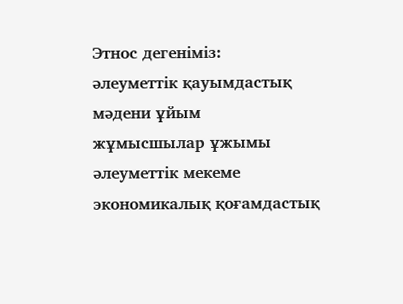Этнос дегеніміз:
әлеуметтік қауымдастық
мәдени ұйым
жұмысшылар ұжымы
әлеуметтік мекеме
экономикалық қоғамдастық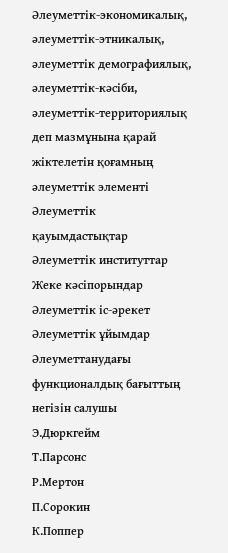Әлеуметтік-экономикалық, әлеуметтік-этникалық, әлеуметтік демографиялық, әлеуметтік-кәсіби, әлеуметтік-территориялық деп мазмұнына қарай жіктелетін қоғамның әлеуметтік элементі
Әлеуметтік қауымдастықтар
Әлеуметтік институттар
Жеке кәсіпорындар
Әлеуметтік іс-әрекет
Әлеуметтік ұйымдар
Әлеуметтанудағы функционалдық бағыттың негізін салушы
Э.Дюркгейм
Т.Парсонс
Р.Мертон
П.Сорокин
К.Поппер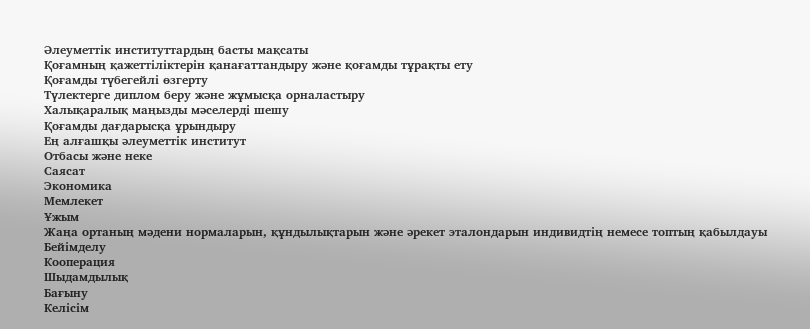Әлеуметтік институттардың басты мақсаты
Қоғамның қажеттіліктерін қанағаттандыру және қоғамды тұрақты ету
Қоғамды түбегейлі өзгерту
Түлектерге диплом беру және жұмысқа орналастыру
Халықаралық маңызды мәселерді шешу
Қоғамды дағдарысқа ұрындыру
Ең алғашқы әлеуметтік институт
Отбасы және неке
Саясат
Экономика
Мемлекет
Ұжым
Жаңа ортаның мәдени нормаларын, құндылықтарын және әрекет эталондарын индивидтің немесе топтың қабылдауы
Бейімделу
Кооперация
Шыдамдылық
Бағыну
Келісім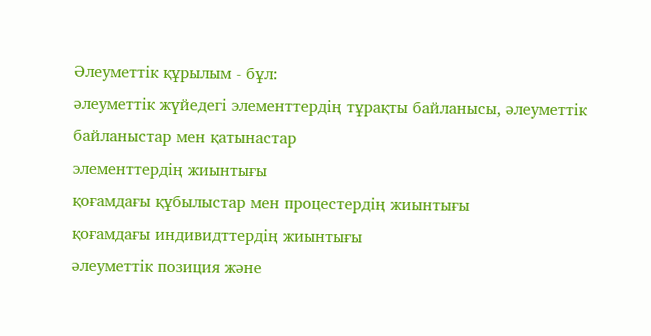Әлеуметтік құрылым - бұл:
әлеуметтік жүйедегі элементтердің тұрақты байланысы, әлеуметтік байланыстар мен қатынастар
элементтердің жиынтығы
қоғамдағы құбылыстар мен процестердің жиынтығы
қоғамдағы индивидттердің жиынтығы
әлеуметтік позиция және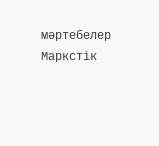мәртебелер
Маркстік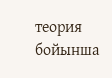теория бойынша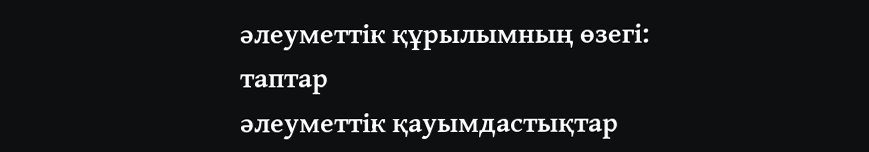әлеуметтік құрылымның өзегі:
таптар
әлеуметтік қауымдастықтар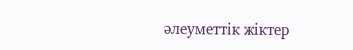әлеуметтік жіктер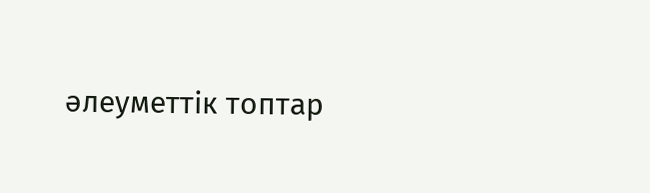әлеуметтік топтар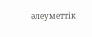әлеуметтік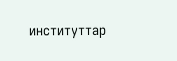институттар